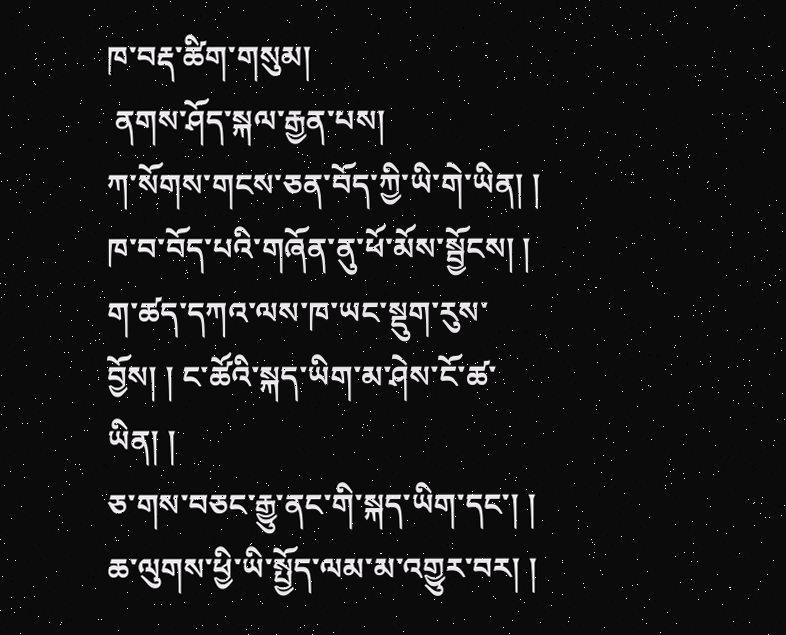ཁ་བརྡ་ཚིག་གསུམ།
 ནགས་ཤོད་སྐལ་རྒྱན་པས།
ཀ་སོགས་གངས་ཅན་བོད་ཀྱི་ཡི་གེ་ཡིན། ། ཁ་བ་བོད་པའི་གཞོན་ནུ་ཕོ་མོས་སྦྱོངས། །
ག་ཚད་དཀའ་ལས་ཁ་ཡང་སྡུག་རུས་བྱོས། ། ང་ཚོའི་སྐད་ཡིག་མ་ཤེས་ངོ་ཚ་ཡིན། །
ཅ་གས་བཅང་རྒྱུ་ནང་གི་སྐད་ཡིག་དང་། ། ཆ་ལུགས་ཕྱི་ཡི་སྤྱོད་ལམ་མ་འགྱུར་བར། །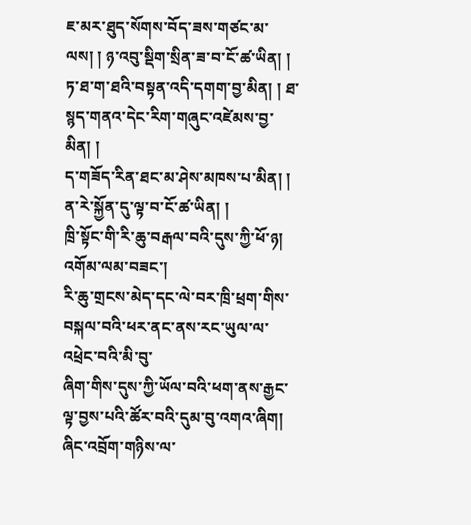ཇ་མར་ཐུད་སོགས་བོད་ཟས་གཙང་མ་ལས། ། ཉ་འབུ་སྡིག་སྲིན་ཟ་བ་ངོ་ཚ་ཡིན། །
ཏ་ཐ་ག་ཐའི་བསྟན་འདི་དགག་བྱ་མིན། ། ཐ་སྙད་གནའ་དེང་རིག་གཞུང་འཛེམས་བྱ་མིན། །
ད་གཟོད་རིན་ཐང་མ་ཤེས་མཁས་པ་མིན། ། ན་རེ་སྐྱོན་དུ་ལྟ་བ་ངོ་ཚ་ཡིན། །
ཁྲི་སྟོང་གི་རི་ཆུ་བརྒལ་བའི་དུས་ཀྱི་ཕོ་ཉ།
འགོམ་ལམ་བཟང་།
རི་ཆུ་གྲངས་མེད་དང་ལེ་བར་ཁྲི་ཕྲག་གིས་བསྐལ་བའི་ཕར་ནང་ནས་རང་ཡུལ་ལ་འཕྲེང་བའི་མི་བུ་
ཞིག་གིས་དུས་ཀྱི་ཡོལ་བའི་ཕག་ནས་རྒྱང་ལྟ་བྱས་པའི་ཚོར་བའི་དུམ་བུ་འགའ་ཞིག།
ཞིང་འབྲོག་གཉིས་ལ་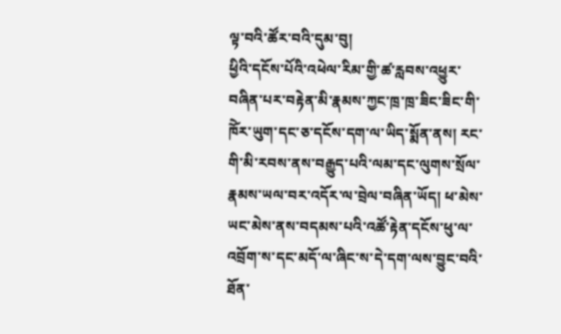ལྟ་བའི་ཚོར་བའི་དུམ་བུ།
ཕྱིའི་དངོས་པོའི་འཕེལ་རིམ་གྱི་ཚ་རླབས་འཕྱུར་བཞིན་པར་བརྟེན་མི་རྣམས་ཀྱང་ཁྲ་ཁྲ་ཟིང་ཟིང་གི་ཁོེར་ཡུག་དང་ཅ་དངོས་དག་ལ་ཡིད་སྨོན་ནས། རང་གི་མི་རབས་ནས་བརྒྱུད་པའི་ལམ་དང་ལུགས་སྲོལ་རྣམས་ཡལ་བར་འདོར་ལ་བྲེལ་བཞིན་ཡོད། ཕ་མེས་ཡང་མེས་ནས་བདམས་པའི་འཚོ་རྟེན་དངོས་ཕུ་ལ་འབྲོག་ས་དང་མདོ་ལ་ཞིང་ས་དེ་དག་ལས་བྱུང་བའི་ཐོན་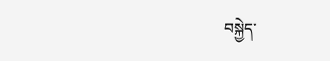བསྐྱེད་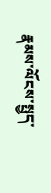རྣམས་ལོངས་སྤྱད་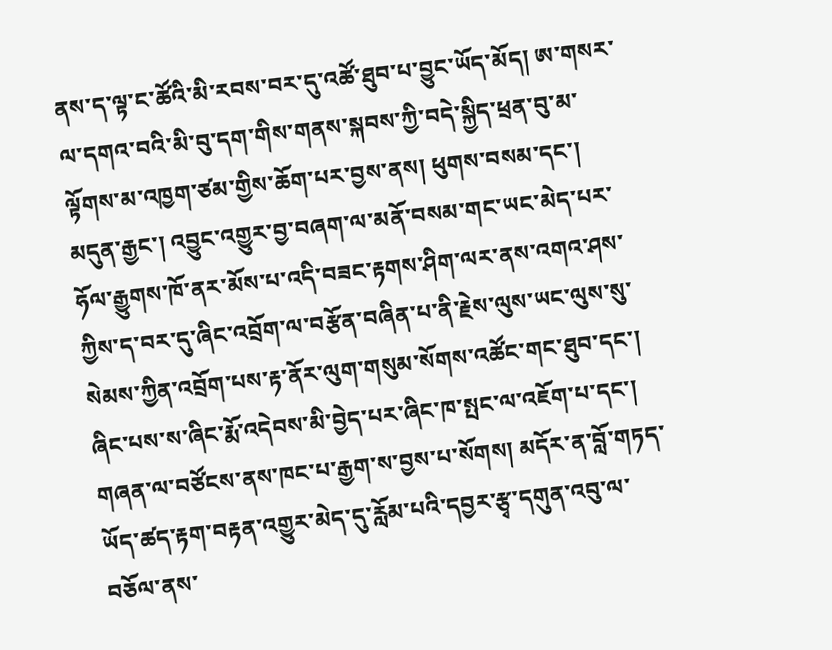ནས་ད་ལྟ་ང་ཚོའི་མི་རབས་བར་དུ་འཚོ་ཐུབ་པ་བྱུང་ཡོད་མོད། ཨ་གསར་ལ་དགའ་བའི་མི་བུ་དག་གིས་གནས་སྐབས་ཀྱི་བདེ་སྐྱིད་ཕྲན་བུ་མ་ལྟོགས་མ་འཁྱག་ཙམ་གྱིས་ཆོག་པར་བྱས་ནས། ཕུགས་བསམ་དང་། མདུན་རྒྱང་། འབྱུང་འགྱུར་བྱ་བཞག་ལ་མནོ་བསམ་གང་ཡང་མེད་པར་ཧོལ་རྒྱུགས་ཁོ་ནར་མོས་པ་འདི་བཟང་རྟགས་ཤིག་ལར་ནས་འགའ་ཤས་ཀྱིས་ད་བར་དུ་ཞིང་འབྲོག་ལ་བརྩོན་བཞིན་པ་ནི་རྗེས་ལུས་ཡང་ལུས་སུ་སེམས་ཀྱིན་འབྲོག་པས་རྟ་ནོར་ལུག་གསུམ་སོགས་འཚོང་གང་ཐུབ་དང་། ཞིང་པས་ས་ཞིང་རྨོ་འདེབས་མི་བྱེད་པར་ཞིང་ཁ་སྤང་ལ་འཇོག་པ་དང་། གཞན་ལ་བཙོངས་ནས་ཁང་པ་རྒྱག་ས་བྱས་པ་སོགས། མདོར་ན་བློ་གཏད་ཡོད་ཚད་རྟག་བརྟན་འགྱུར་མེད་དུ་རློམ་པའི་དབྱར་རྩྭ་དགུན་འབུ་ལ་བཅོལ་ནས་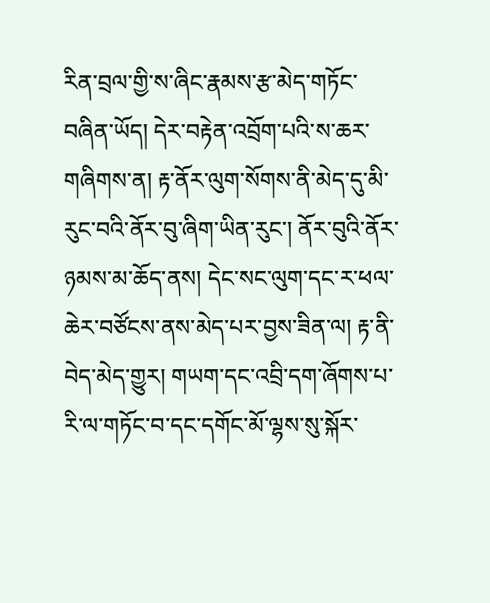རིན་བྲལ་གྱི་ས་ཞིང་རྣམས་རྩ་མེད་གཏོང་བཞིན་ཡོད། དེར་བརྟེན་འབྲོག་པའི་ས་ཆར་གཞིགས་ན། རྟ་ནོར་ལུག་སོགས་ནི་མེད་དུ་མི་རུང་བའི་ནོར་བུ་ཞིག་ཡིན་རུང་། ནོར་བུའི་ནོར་ཉམས་མ་ཆོད་ནས། དེང་སང་ལུག་དང་ར་ཕལ་ཆེར་བཙོངས་ནས་མེད་པར་བྱས་ཟིན་ལ། རྟ་ནི་བེད་མེད་གྱུར། གཡག་དང་འབྲི་དག་ཞོགས་པ་རི་ལ་གཏོང་བ་དང་དགོང་མོ་ལྷས་སུ་སྐོར་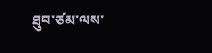ཐུབ་ཙམ་ལས་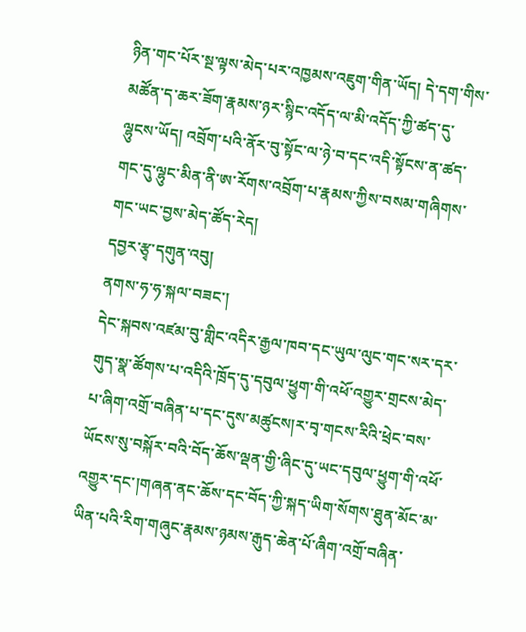ཉིན་གང་པོར་སྔ་ལྟས་མེད་པར་འཁྱམས་འཇུག་གིན་ཡོད། དེ་དག་གིས་མཚོན་ད་ཆར་ཟོག་རྣམས་ཉར་སྙིང་འདོད་ལ་མི་འདོད་ཀྱི་ཚད་དུ་ལྷུངས་ཡོད། འབྲོག་པའི་ནོར་བུ་སྟོང་ལ་ཉེ་བ་དང་འདི་སྟོངས་ན་ཚད་གང་དུ་ལྷུང་མིན་ནི་ཨ་རོགས་འབྲོག་པ་རྣམས་ཀྱིས་བསམ་གཞིགས་གང་ཡང་བྱས་མེད་ཚོད་རེད།
དབྱར་རྩྭ་དགུན་འབུ།
ནགས་ཧ་ཧ་སྐལ་བཟང་།
དེང་སྐབས་འཛམ་བུ་གླིང་འདིར་རྒྱལ་ཁབ་དང་ཡུལ་ལུང་གང་སར་དར་གུད་སྣ་ཚོགས་པ་འདིའི་ཁྲོད་དུ་དབུལ་ཕྱུག་གི་འཕོ་འགྱུར་གྲངས་མེད་པ་ཞིག་འགྲོ་བཞིན་པ་དང་དུས་མཚུངས།ར་བྭ་གངས་རིའི་ཕྲེང་བས་ཡོངས་སུ་བསྐོར་བའི་བོད་ཆོས་ལྡན་གྱི་ཞིང་དུ་ཡང་དབུལ་ཕྱུག་གི་འཕོ་འགྱུར་དང་།གཞན་ནང་ཆོས་དང་བོད་ཀྱི་སྐད་ཡིག་སོགས་ཐུན་མོང་མ་ཡིན་པའི་རིག་གཞུང་རྣམས་ཉམས་རྒུད་ཆེན་པོ་ཞིག་འགྲོ་བཞིན་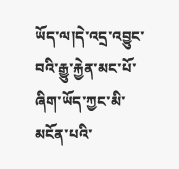ཡོད་ལ།དེ་འདྲ་འབྱུང་བའི་རྒྱུ་རྐྱེན་མང་པོ་ཞིག་ཡོད་ཀྱང་མི་མངོན་པའི་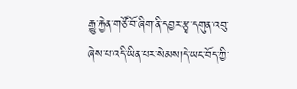རྒྱུ་རྐྱེན་གཙོ་བོ་ཞིག་ནི་དབྱར་རྩྭ་དགུན་འབུ་ཞེས་པ་འདི་ཡིན་པར་སེམས།དེ་ཡང་བོད་ཀྱི་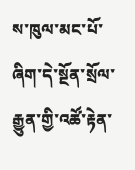ས་ཁུལ་མང་པོ་ཞིག་དེ་སྔོན་སྲོལ་རྒྱུན་གྱི་འཚོ་རྟེན་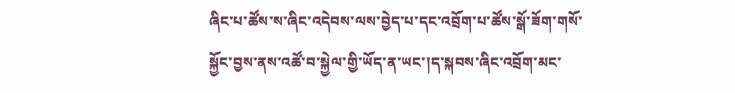ཞིང་པ་ཚོས་ས་ཞིང་འདེབས་ལས་བྱེད་པ་དང་འབྲོག་པ་ཚོས་སྒོ་ཟོག་གསོ་སྐྱོང་བྱས་ནས་འཚོ་བ་སྐྱེལ་གྱི་ཡོད་ན་ཡང་།ད་སྐབས་ཞིང་འབྲོག་མང་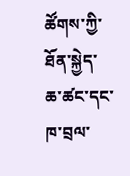ཚོགས་ཀྱི་ཐོན་སྐྱེད་ཆ་ཚང་དང་ཁ་བྲལ་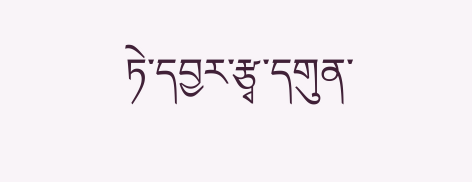ཏེ་དབྱར་རྩྭ་དགུན་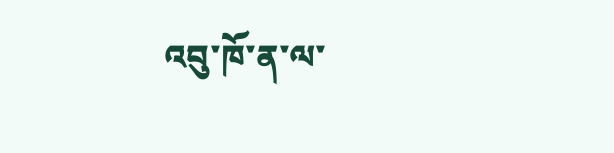འབུ་ཁོ་ན་ལ་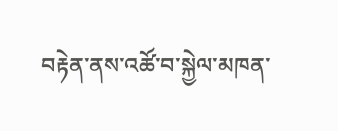བརྟེན་ནས་འཚོ་བ་སྐྱེལ་མཁན་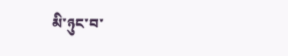མི་ཉུང་བ་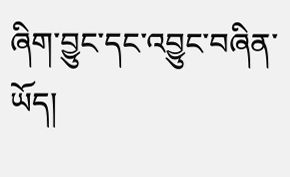ཞིག་བྱུང་དང་འབྱུང་བཞིན་ཡོད།